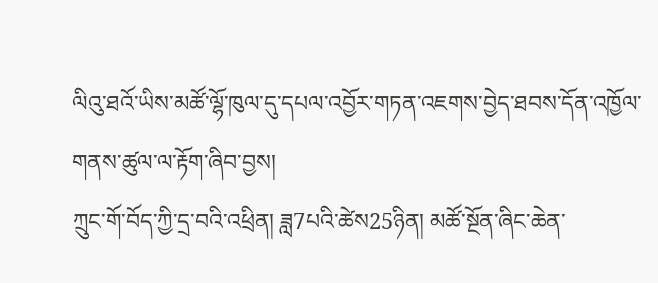ལིའུ་ཐའོ་ཡིས་མཚོ་ལྷོ་ཁུལ་དུ་དཔལ་འབྱོར་གཏན་འཇགས་བྱེད་ཐབས་དོན་འཁྱོལ་གནས་ཚུལ་ལ་རྟོག་ཞིབ་བྱས།
ཀྲུང་གོ་བོད་ཀྱི་དྲ་བའི་འཕྲིན། ཟླ7པའི་ཚེས25ཉིན། མཚོ་སྔོན་ཞིང་ཆེན་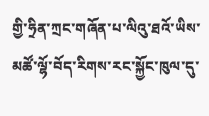གྱི་ཧྲིན་ཀྲང་གཞོན་པ་ལིའུ་ཐའོ་ཡིས་མཚོ་ལྷོ་བོད་རིགས་རང་སྐྱོང་ཁུལ་དུ་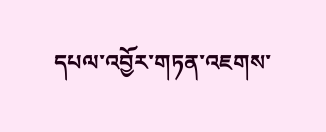དཔལ་འབྱོར་གཏན་འཇགས་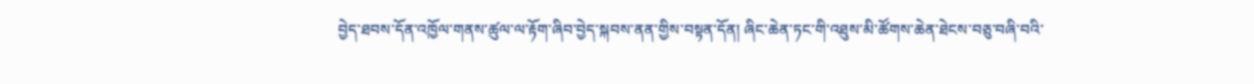བྱེད་ཐབས་དོན་འཁྱོལ་གནས་ཚུལ་ལ་རྟོག་ཞིབ་བྱེད་སྐབས་ནན་གྱིས་བསྟན་དོན། ཞིང་ཆེན་ཏང་གི་འཐུས་མི་ཚོགས་ཆེན་ཐེངས་བཅུ་བཞི་བའི་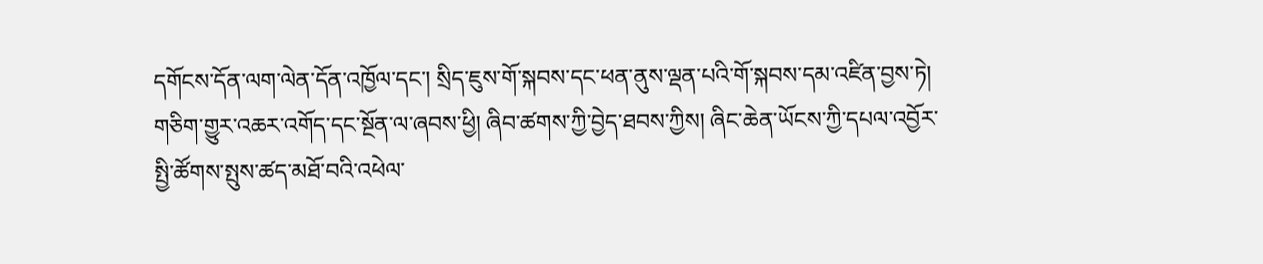དགོངས་དོན་ལག་ལེན་དོན་འཁྱོལ་དང་། སྲིད་ཇུས་གོ་སྐབས་དང་ཕན་ནུས་ལྡན་པའི་གོ་སྐབས་དམ་འཛིན་བྱས་ཏེ། གཅིག་གྱུར་འཆར་འགོད་དང་སྔོན་ལ་ཞབས་ཕྱི། ཞིབ་ཚགས་ཀྱི་བྱེད་ཐབས་ཀྱིས། ཞིང་ཆེན་ཡོངས་ཀྱི་དཔལ་འབྱོར་སྤྱི་ཚོགས་སྤུས་ཚད་མཐོ་བའི་འཕེལ་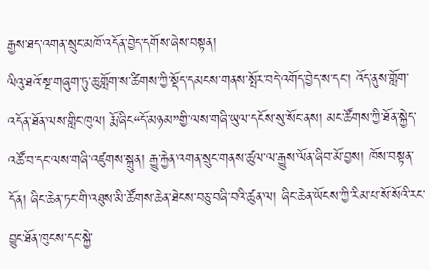རྒྱས་ཐད་འགན་སྲུང་མཁོ་འདོན་བྱེད་དགོས་ཞེས་བསྟན།
ལིའུ་ཐའོ་སྔ་གཞུག་ཏུ་ཆུ་གློག་ས་ཚིགས་ཀྱི་སྡོད་དམངས་གནས་སྤོར་བདེ་འགོད་བྱེད་ས་དང་། འོད་ནུས་གློག་འདོན་ཐོན་ལས་གླིང་ཁུལ། རྨོ་ཞིང“དོ་མཉམ”གྱི་ལས་གཞི་ཡུལ་དངོས་སུ་སོང་ནས། མང་ཚོགས་ཀྱི་ཐོན་སྐྱེད་འཚོ་བ་དང་ལས་གཞི་འཛུགས་སྐྲུན། རྒྱུ་རྐྱེན་འགན་སྲུང་གནས་ཚུལ་ལ་རྒྱུས་ལོན་ཞིབ་མོ་བྱས། ཁོས་བསྟན་དོན། ཞིང་ཆེན་ཏང་གི་འཐུས་མི་ཚོགས་ཆེན་ཐེངས་བཅུ་བཞི་བའི་ཚུན་ལ། ཞིང་ཆེན་ཡོངས་ཀྱི་རིམ་པ་སོ་སོའི་རང་བྱུང་ཐོན་ཁུངས་དང་སྐྱེ་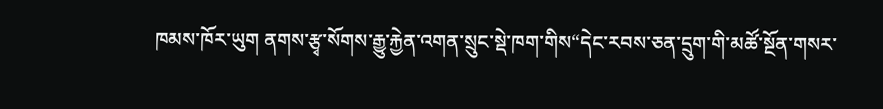ཁམས་ཁོར་ཡུག ནགས་རྩྭ་སོགས་རྒྱུ་རྐྱེན་འགན་སྲུང་སྡེ་ཁག་གིས“དེང་རབས་ཅན་དྲུག་གི་མཚོ་སྔོན་གསར་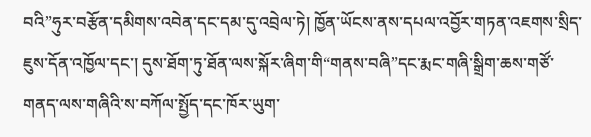བའི”ཧུར་བརྩོན་དམིགས་འབེན་དང་དམ་དུ་འབྲེལ་ཏེ། ཁྱོན་ཡོངས་ནས་དཔལ་འབྱོར་གཏན་འཇགས་སྲིད་ཇུས་དོན་འཁྱོལ་དང་། དུས་ཐོག་ཏུ་ཐོན་ལས་སྐོར་ཞིག་གི“གནས་བཞི”དང་རྨང་གཞི་སྒྲིག་ཆས་གཙོ་གནད་ལས་གཞིའི་ས་བཀོལ་སྤྱོད་དང་ཁོར་ཡུག་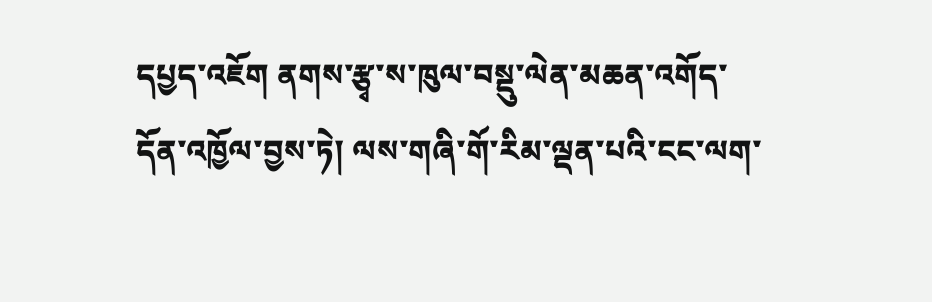དཔྱད་འཇོག ནགས་རྩྭ་ས་ཁུལ་བསྡུ་ལེན་མཆན་འགོད་དོན་འཁྱོལ་བྱས་ཏེ། ལས་གཞི་གོ་རིམ་ལྡན་པའི་ངང་ལག་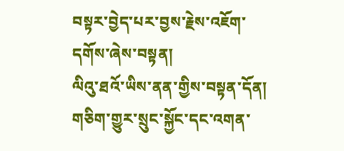བསྟར་བྱེད་པར་བྱས་རྗེས་འཇོག་དགོས་ཞེས་བསྟན།
ལིའུ་ཐའོ་ཡིས་ནན་གྱིས་བསྟན་དོན། གཅིག་གྱུར་སྲུང་སྐྱོང་དང་འགན་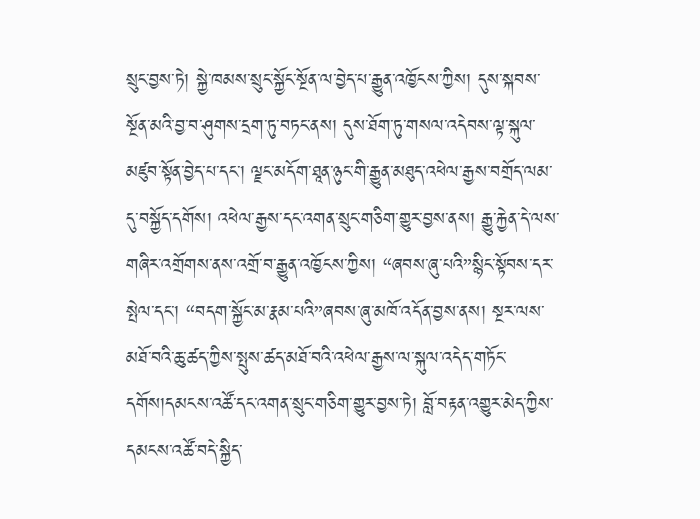སྲུང་བྱས་ཏེ། སྐྱེ་ཁམས་སྲུང་སྐྱོང་སྔོན་ལ་བྱེད་པ་རྒྱུན་འཁྱོངས་ཀྱིས། དུས་སྐབས་སྔོན་མའི་བྱ་བ་ཤུགས་དྲག་ཏུ་བཏང་ནས། དུས་ཐོག་ཏུ་གསལ་འདེབས་ལྟ་སྐུལ་མཛུབ་སྟོན་བྱེད་པ་དང་། ལྗང་མདོག་ཐཱན་ཉུང་གི་རྒྱུན་མཐུད་འཕེལ་རྒྱས་བགྲོད་ལམ་དུ་བསྐྱོད་དགོས། འཕེལ་རྒྱས་དང་འགན་སྲུང་གཅིག་གྱུར་བྱས་ནས། རྒྱུ་རྐྱེན་དེ་ལས་གཞིར་འགྲོགས་ནས་འགྲོ་བ་རྒྱུན་འཁྱོངས་ཀྱིས། “ཞབས་ཞུ་པའི”སྙིང་སྟོབས་དར་སྤེལ་དང་། “བདག་སྐྱོང་མ་རྣམ་པའི”ཞབས་ཞུ་མཁོ་འདོན་བྱས་ནས། སྔར་ལས་མཐོ་བའི་ཆུ་ཚད་ཀྱིས་སྤུས་ཚད་མཐོ་བའི་འཕེལ་རྒྱས་ལ་སྐུལ་འདེད་གཏོང་དགོས།དམངས་འཚོ་དང་འགན་སྲུང་གཅིག་གྱུར་བྱས་ཏེ། བློ་བརྟན་འགྱུར་མེད་ཀྱིས་དམངས་འཚོ་བདེ་སྐྱིད་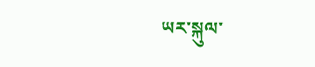ཡར་སྐུལ་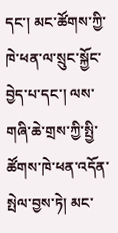དང་། མང་ཚོགས་ཀྱི་ཁེ་ཕན་ལ་སྲུང་སྐྱོང་བྱེད་པ་དང་། ལས་གཞི་ཆེ་གྲས་ཀྱི་སྤྱི་ཚོགས་ཁེ་ཕན་འདོན་སྤེལ་བྱས་ཏེ། མང་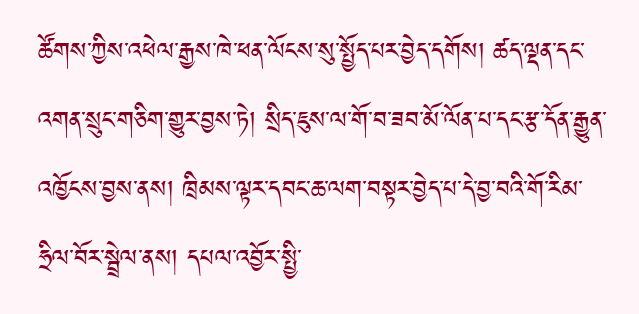ཚོགས་ཀྱིས་འཕེལ་རྒྱས་ཁེ་ཕན་ལོངས་སུ་སྤྱོད་པར་བྱེད་དགོས། ཚད་ལྡན་དང་འགན་སྲུང་གཅིག་གྱུར་བྱས་ཏེ། སྲིད་ཇུས་ལ་གོ་བ་ཟབ་མོ་ལོན་པ་དང་རྩ་དོན་རྒྱུན་འཁྱོངས་བྱས་ནས། ཁྲིམས་ལྟར་དབང་ཆ་ལག་བསྟར་བྱེད་པ་དེ་བྱ་བའི་གོ་རིམ་ཧྲིལ་བོར་སྦྲེལ་ནས། དཔལ་འབྱོར་སྤྱི་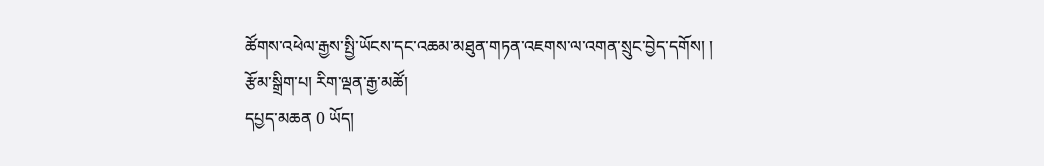ཚོགས་འཕེལ་རྒྱས་སྤྱི་ཡོངས་དང་འཆམ་མཐུན་གཏན་འཇགས་ལ་འགན་སྲུང་བྱེད་དགོས། །
རྩོམ་སྒྲིག་པ། རིག་ལྡན་རྒྱ་མཚོ།
དཔྱད་མཆན 0 ཡོད།